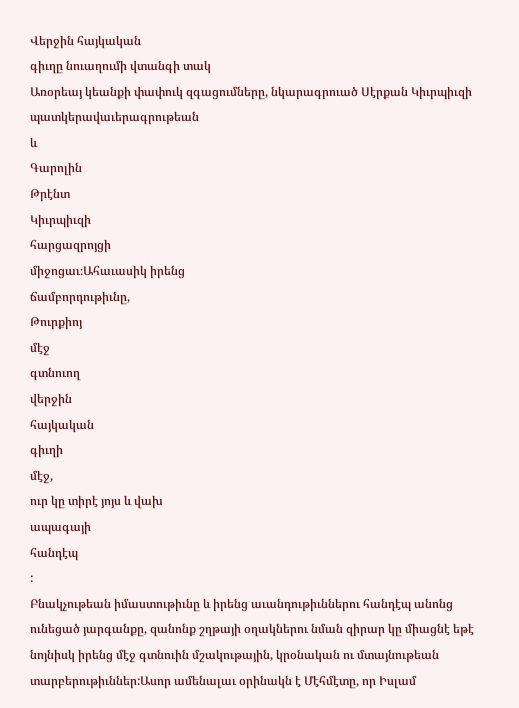Վերջին հայկական
գիւղը նուաղումի վտանգի տակ
Առօրեայ կեանքի փափուկ զգացումները, նկարագրուած Սէրքան Կիւրպիւզի պատկերավաւերագրութեան
և
Գարոլին
Թրէնտ
Կիւրպիւզի
հարցազրոյցի
միջոցաւ։Ահաւասիկ իրենց
ճամբորդութիւնը,
Թուրքիոյ
մէջ
գտնուող
վերջին
հայկական
գիւղի
մէջ,
ուր կը տիրէ յոյս և վախ
ապագայի
հանդէպ
:
Բնակչութեան իմաստութիւնը և իրենց աւանդութիւններու հանդէպ անոնց ունեցած յարգանքը, զանոնք շղթայի օղակներու նման զիրար կը միացնէ եթէ նոյնիսկ իրենց մէջ գտնուին մշակութային, կրօնական ու մտայնութեան տարբերութիւններ:Ասոր ամենալաւ օրինակն է Մէհմէտը, որ Իսլամ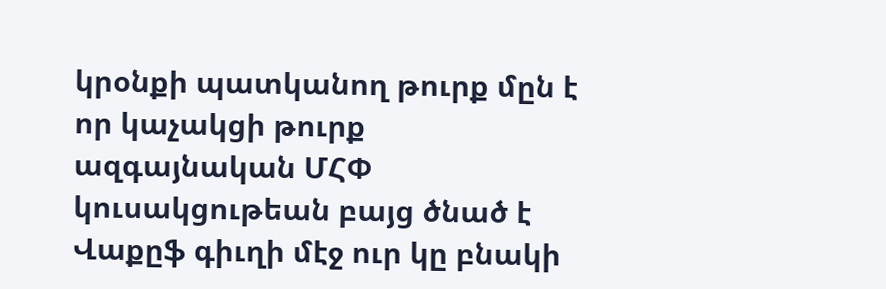կրօնքի պատկանող թուրք մըն է որ կաչակցի թուրք ազգայնական ՄՀՓ կուսակցութեան բայց ծնած է Վաքըֆ գիւղի մէջ ուր կը բնակի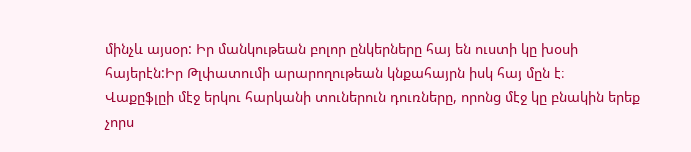մինչև այսօր: Իր մանկութեան բոլոր ընկերները հայ են ուստի կը խօսի հայերէն:Իր Թլփատումի արարողութեան կնքահայրն իսկ հայ մըն է։
Վաքըֆլըի մէջ երկու հարկանի տուներուն դուռները, որոնց մէջ կը բնակին երեք չորս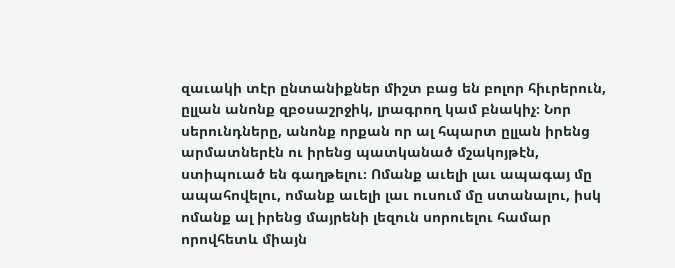զաւակի տէր ընտանիքներ միշտ բաց են բոլոր հիւրերուն, ըլլան անոնք զբօսաշրջիկ, լրագրող կամ բնակիչ։ Նոր սերունդները, անոնք որքան որ ալ հպարտ ըլլան իրենց արմատներէն ու իրենց պատկանած մշակոյթէն, ստիպուած են գաղթելու։ Ոմանք աւելի լաւ ապագայ մը ապահովելու, ոմանք աւելի լաւ ուսում մը ստանալու, իսկ ոմանք ալ իրենց մայրենի լեզուն սորուելու համար որովհետև միայն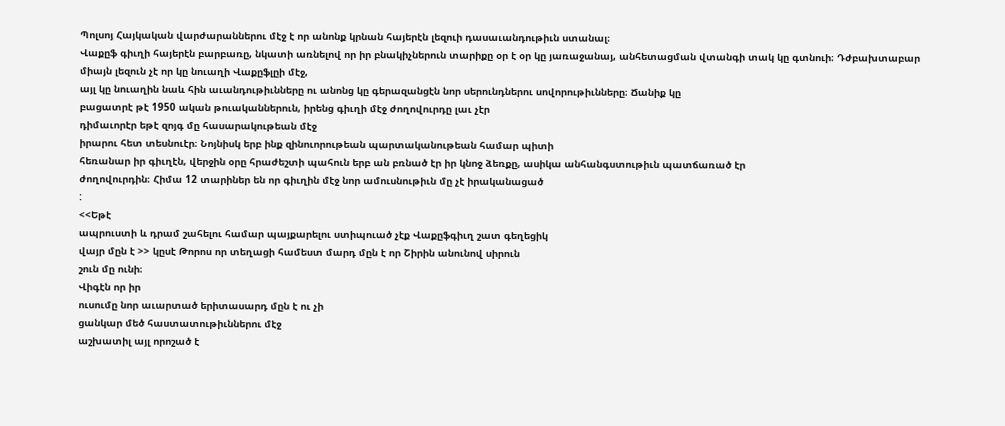Պոլսոյ Հայկական վարժարաններու մէջ է որ անոնք կրնան հայերէն լեզուի դասաւանդութիւն ստանալ։
Վաքըֆ գիւղի հայերէն բարբառը, նկատի առնելով որ իր բնակիչներուն տարիքը օր է օր կը յառաջանայ, անհետացման վտանգի տակ կը գտնուի։ Դժբախտաբար
միայն լեզուն չէ որ կը նուաղի Վաքըֆլըի մէջ,
այլ կը նուաղին նաև հին աւանդութիւնները ու անոնց կը գերազանցէն նոր սերունդներու սովորութիւնները։ Ճանիք կը
բացատրէ թէ 1950 ական թուականներուն, իրենց գիւղի մէջ ժողովուրդը լաւ չէր
դիմաւորէր եթէ զոյգ մը հասարակութեան մէջ
իրարու հետ տեսնուէր։ Նոյնիսկ երբ ինք զինուորութեան պարտականութեան համար պիտի
հեռանար իր գիւղէն, վերջին օրը հրաժեշտի պահուն երբ ան բռնած էր իր կնոջ ձեռքը, ասիկա անհանգստութիւն պատճառած էր
ժողովուրդին։ Հիմա 12 տարիներ են որ գիւղին մէջ նոր ամուսնութիւն մը չէ իրականացած
:
<<Եթէ
ապրուստի և դրամ շահելու համար պայքարելու ստիպուած չէք Վաքըֆգիւղ շատ գեղեցիկ
վայր մըն է >> կըսէ Թորոս որ տեղացի համեստ մարդ մըն է որ Շիրին անունով սիրուն
շուն մը ունի։
Վիգէն որ իր
ուսումը նոր աւարտած երիտասարդ մըն է ու չի
ցանկար մեծ հաստատութիւններու մէջ
աշխատիլ այլ որոշած է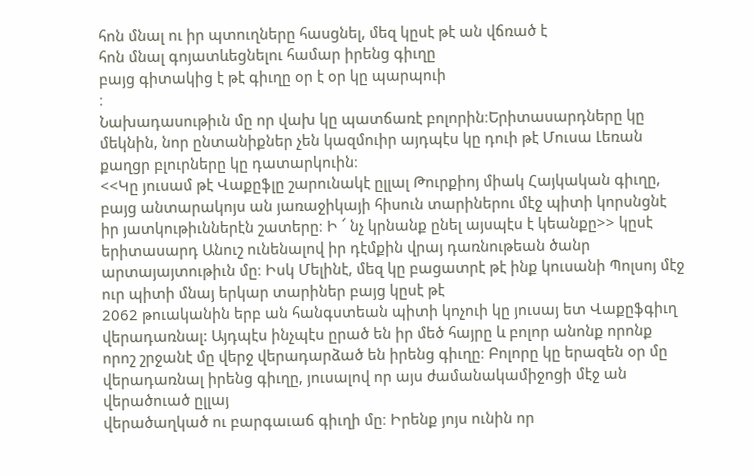հոն մնալ ու իր պտուղները հասցնել, մեզ կըսէ թէ ան վճռած է
հոն մնալ գոյատևեցնելու համար իրենց գիւղը
բայց գիտակից է թէ գիւղը օր է օր կը պարպուի
։
Նախադասութիւն մը որ վախ կը պատճառէ բոլորին։Երիտասարդները կը մեկնին, նոր ընտանիքներ չեն կազմուիր այդպէս կը դուի թէ Մուսա Լեռան քաղցր բլուրները կը դատարկուին։
<<Կը յուսամ թէ Վաքըֆլը շարունակէ ըլլալ Թուրքիոյ միակ Հայկական գիւղը, բայց անտարակոյս ան յառաջիկայի հիսուն տարիներու մէջ պիտի կորսնցնէ իր յատկութիւններէն շատերը։ Ի ՜ նչ կրնանք ընել այսպէս է կեանքը>> կըսէ երիտասարդ Անուշ ունենալով իր դէմքին վրայ դառնութեան ծանր արտայայտութիւն մը։ Իսկ Մելինէ, մեզ կը բացատրէ թէ ինք կուսանի Պոլսոյ մէջ ուր պիտի մնայ երկար տարիներ բայց կըսէ թէ
2062 թուականին երբ ան հանգստեան պիտի կոչուի կը յուսայ ետ Վաքըֆգիւղ վերադառնալ: Այդպէս ինչպէս ըրած են իր մեծ հայրը և բոլոր անոնք որոնք որոշ շրջանէ մը վերջ վերադարձած են իրենց գիւղը։ Բոլորը կը երազեն օր մը
վերադառնալ իրենց գիւղը, յուսալով որ այս ժամանակամիջոցի մէջ ան վերածուած ըլլայ
վերածաղկած ու բարգաւաճ գիւղի մը։ Իրենք յոյս ունին որ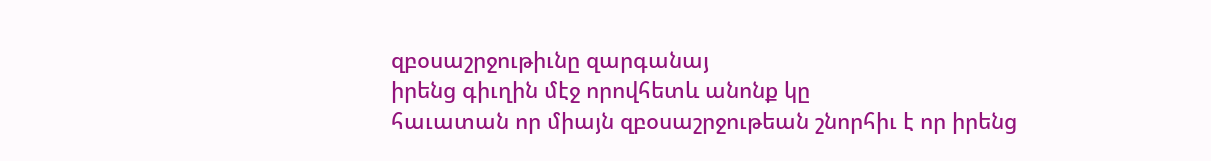զբօսաշրջութիւնը զարգանայ
իրենց գիւղին մէջ որովհետև անոնք կը
հաւատան որ միայն զբօսաշրջութեան շնորհիւ է որ իրենց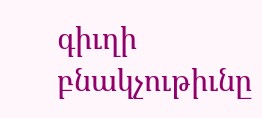գիւղի բնակչութիւնը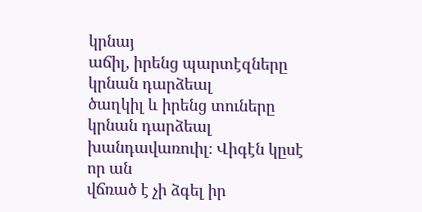կրնայ
աճիլ, իրենց պարտէզները կրնան դարձեալ
ծաղկիլ և իրենց տուները կրնան դարձեալ
խանդավառուիլ։ Վիգէն կըսէ որ ան
վճռած է չի ձգել իր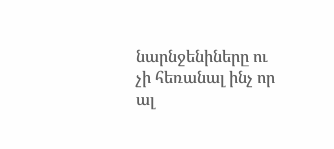նարնջենիները ու չի հեռանալ ինչ որ ալ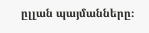ըլլան պայմանները։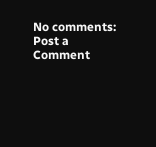No comments:
Post a Comment